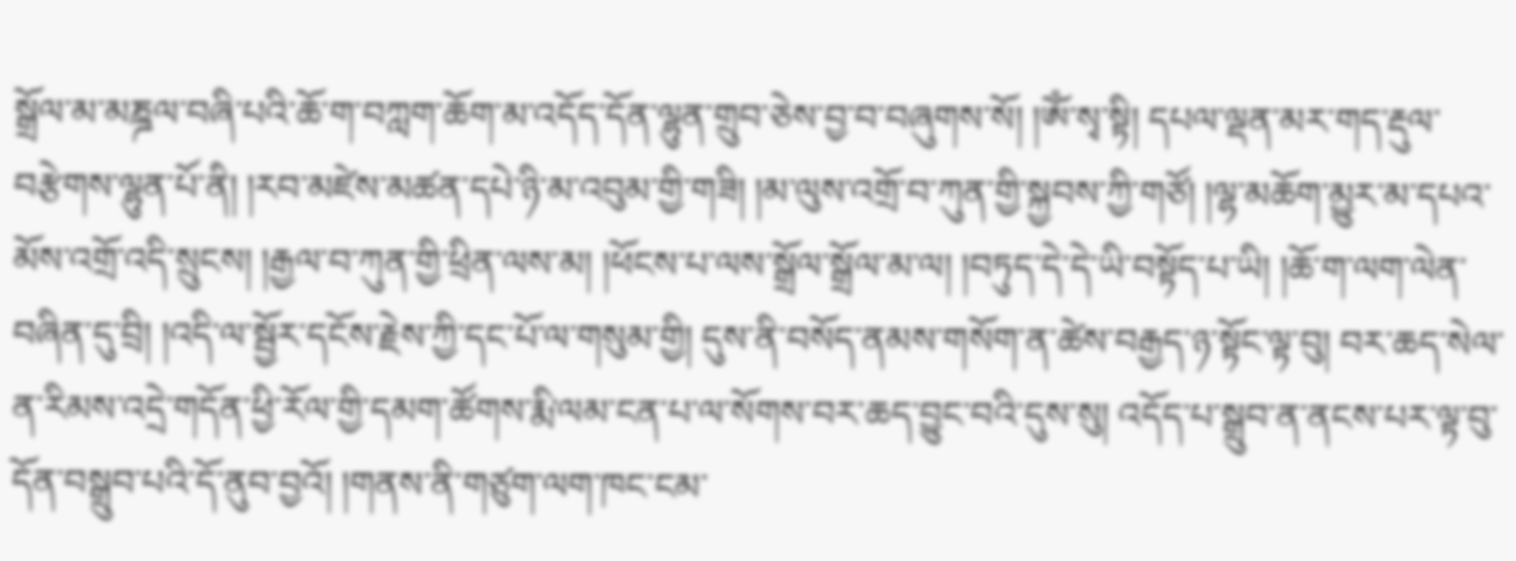སྒྲོལ་མ་མཎྜལ་བཞི་པའི་ཆོ་ག་བཀླག་ཆོག་མ་འདོད་དོན་ལྷུན་གྲུབ་ཅེས་བྱ་བ་བཞུགས་སོ། །ཨོཾ་སྭ་སྟི། དཔལ་ལྡན་མར་གད་རྡུལ་བརྩེགས་ལྷུན་པོ་ནི། །རབ་མཛེས་མཚན་དཔེ་ཉི་མ་འབུམ་གྱི་གཟི། །མ་ལུས་འགྲོ་བ་ཀུན་གྱི་སྐྱབས་ཀྱི་གཙོ། །ལྷ་མཆོག་མྱུར་མ་དཔའ་མོས་འགྲོ་འདི་སྲུངས། །རྒྱལ་བ་ཀུན་གྱི་ཕྲིན་ལས་མ། །ཕོངས་པ་ལས་སྒྲོལ་སྒྲོལ་མ་ལ། །བཏུད་དེ་དེ་ཡི་བསྟོད་པ་ཡི། །ཆོ་ག་ལག་ལེན་བཞིན་དུ་བྲི། །འདི་ལ་སྦྱོར་དངོས་རྗེས་ཀྱི་དང་པོ་ལ་གསུམ་གྱི། དུས་ནི་བསོད་ནམས་གསོག་ན་ཚེས་བརྒྱད་ཉ་སྟོང་ལྟ་བུ། བར་ཆད་སེལ་ན་རིམས་འདྲེ་གདོན་ཕྱི་རོལ་གྱི་དམག་ཚོགས་རྨི་ལམ་ངན་པ་ལ་སོགས་བར་ཆད་བྱུང་བའི་དུས་སུ། འདོད་པ་སྒྲུབ་ན་ནངས་པར་ལྟ་བུ་དོན་བསྒྲུབ་པའི་དོ་ནུབ་བྱའོ། །གནས་ནི་གཙུག་ལག་ཁང་ངམ་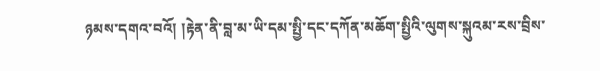ཉམས་དགའ་བའོ། །རྟེན་ནི་བླ་མ་ཡི་དམ་སྤྱི་དང་དཀོན་མཆོག་སྤྱིའི་ལུགས་སྐུའམ་རས་བྲིས་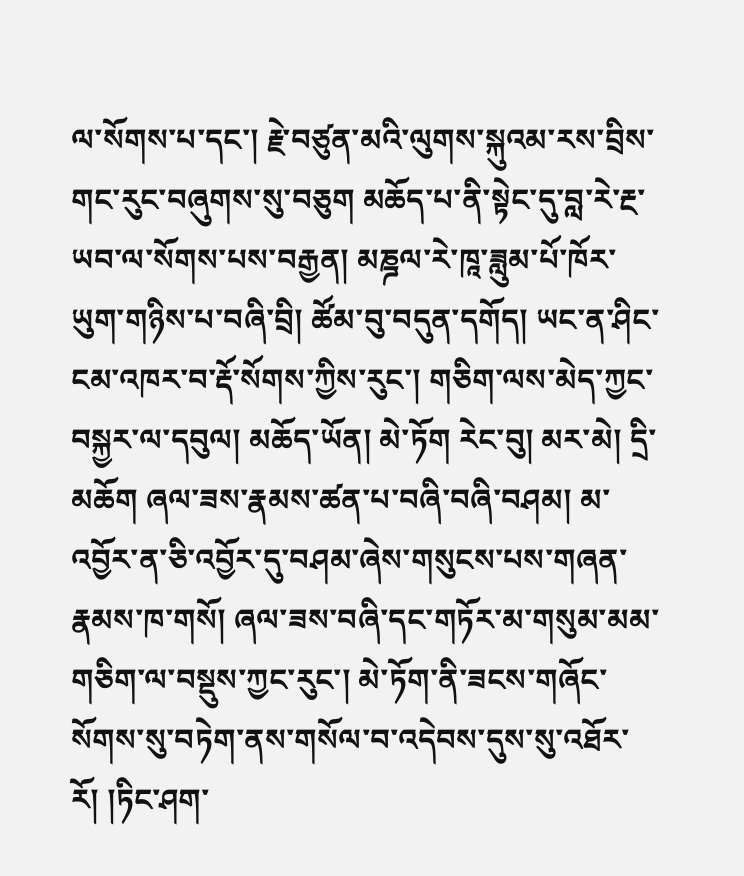ལ་སོགས་པ་དང་། རྗེ་བཙུན་མའི་ལུགས་སྐུའམ་རས་བྲིས་གང་རུང་བཞུགས་སུ་བཅུག མཆོད་པ་ནི་སྟེང་དུ་བླ་རེ་རྔ་ཡབ་ལ་སོགས་པས་བརྒྱན། མཎྜལ་རེ་ཁཱ་ཟླུམ་པོ་ཁོར་ཡུག་གཉིས་པ་བཞི་བྲི། ཚོམ་བུ་བདུན་དགོད། ཡང་ན་ཤིང་ངམ་འཁར་བ་རྡོ་སོགས་ཀྱིས་རུང་། གཅིག་ལས་མེད་ཀྱང་བསྐྱར་ལ་དབུལ། མཆོད་ཡོན། མེ་ཏོག རེང་བུ། མར་མེ། དྲི་མཆོག ཞལ་ཟས་རྣམས་ཚན་པ་བཞི་བཞི་བཤམ། མ་འབྱོར་ན་ཅི་འབྱོར་དུ་བཤམ་ཞེས་གསུངས་པས་གཞན་རྣམས་ཁ་གསོ། ཞལ་ཟས་བཞི་དང་གཏོར་མ་གསུམ་མམ་གཅིག་ལ་བསྡུས་ཀྱང་རུང་། མེ་ཏོག་ནི་ཟངས་གཞོང་སོགས་སུ་བཏེག་ནས་གསོལ་བ་འདེབས་དུས་སུ་འཐོར་རོ། །ཏིང་ཤག་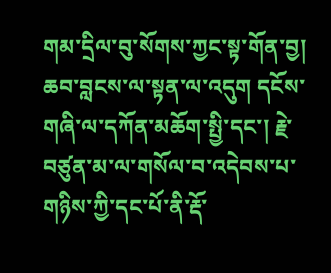གམ་དྲིལ་བུ་སོགས་ཀྱང་སྟ་གོན་བྱ། ཆབ་བླངས་ལ་སྟན་ལ་འདུག དངོས་གཞི་ལ་དཀོན་མཆོག་སྤྱི་དང་། རྗེ་བཙུན་མ་ལ་གསོལ་བ་འདེབས་པ་གཉིས་ཀྱི་དང་པོ་ནི་རྡོ་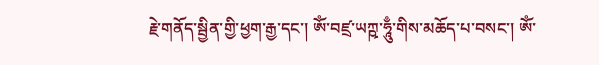རྗེ་གནོད་སྦྱིན་གྱི་ཕྱག་རྒྱ་དང་། ཨོཾ་བཛྲ་ཡཀྵ་ཧཱུྃ་གིས་མཆོད་པ་བསང་། ཨོཾ་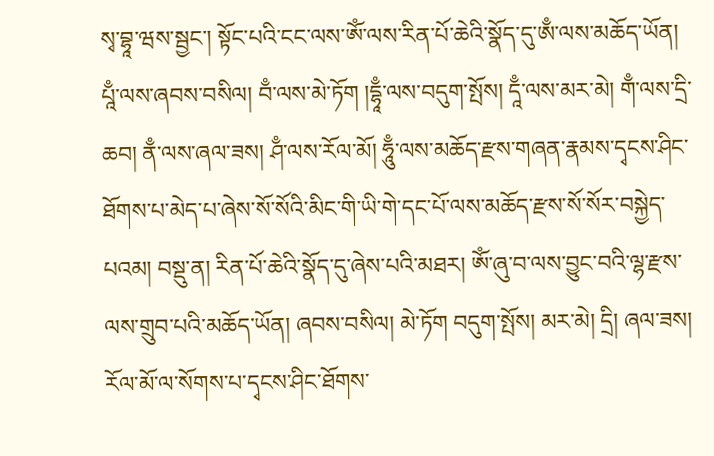སྭ་བྷཱ་ཝས་སྦྱང་། སྟོང་པའི་ངང་ལས་ཨོཾ་ལས་རིན་པོ་ཆེའི་སྣོད་དུ་ཨྃ་ལས་མཆོད་ཡོན། པཱྃ་ལས་ཞབས་བསིལ། བྃ་ལས་མེ་ཏོག །དྷཱྃ་ལས་བདུག་སྤོས། དཱྃ་ལས་མར་མེ། གྃ་ལས་དྲི་ཆབ། ནྃ་ལས་ཞལ་ཟས། ཤྃ་ལས་རོལ་མོ། ཧཱུྃ་ལས་མཆོད་རྫས་གཞན་རྣམས་དྭངས་ཤིང་ཐོགས་པ་མེད་པ་ཞེས་སོ་སོའི་མིང་གི་ཡི་གེ་དང་པོ་ལས་མཆོད་རྫས་སོ་སོར་བསྐྱེད་པའམ། བསྡུ་ན། རིན་པོ་ཆེའི་སྣོད་དུ་ཞེས་པའི་མཐར། ཨོཾ་ཞུ་བ་ལས་བྱུང་བའི་ལྷ་རྫས་ལས་གྲུབ་པའི་མཆོད་ཡོན། ཞབས་བསིལ། མེ་ཏོག བདུག་སྤོས། མར་མེ། དྲི། ཞལ་ཟས། རོལ་མོ་ལ་སོགས་པ་དྭངས་ཤིང་ཐོགས་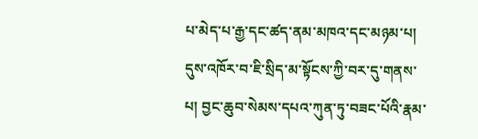པ་མེད་པ་རྒྱ་དང་ཚད་ནམ་མཁའ་དང་མཉམ་པ། དུས་འཁོར་བ་ཇི་སྲིད་མ་སྟོངས་ཀྱི་བར་དུ་གནས་པ། བྱང་ཆུབ་སེམས་དཔའ་ཀུན་ཏུ་བཟང་པོའི་རྣམ་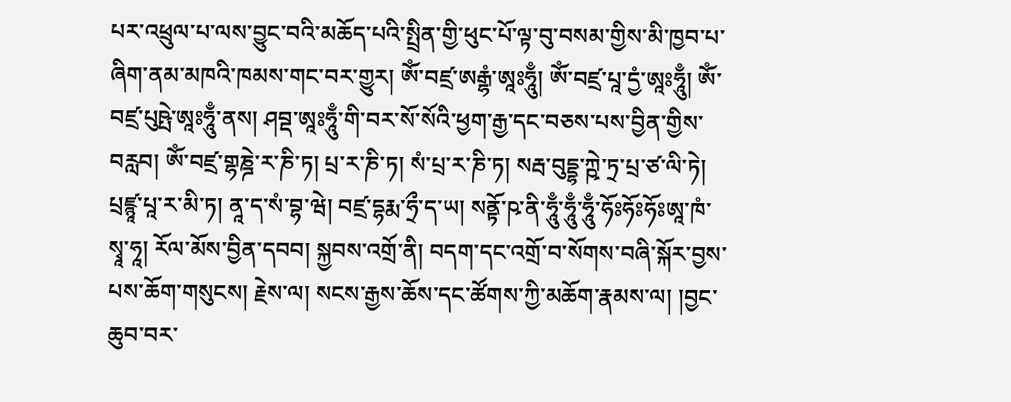པར་འཕྲུལ་པ་ལས་བྱུང་བའི་མཆོད་པའི་སྤྲིན་གྱི་ཕུང་པོ་ལྟ་བུ་བསམ་གྱིས་མི་ཁྱབ་པ་ཞིག་ནམ་མཁའི་ཁམས་གང་བར་གྱུར། ཨོཾ་བཛྲ་ཨརྒྷཾ་ཨཱཿཧཱུྃ། ཨོཾ་བཛྲ་པཱ་དྱཾ་ཨཱཿཧཱུྃ། ཨོཾ་བཛྲ་པུཥྤེ་ཨཱཿཧཱུྃ་ནས། ཤབྡ་ཨཱཿཧཱུྃ་གི་བར་སོ་སོའི་ཕྱག་རྒྱ་དང་བཅས་པས་བྱིན་གྱིས་བརླབ། ཨོཾ་བཛྲ་གྷཎྜེ་ར་ཎི་ཏ། པྲ་ར་ཎི་ཏ། སཾ་པྲ་ར་ཎི་ཏ། སརྦ་བུདྡྷ་ཀྵེ་ཏྲ་པྲ་ཙ་ལི་ཏེ། པྲཛྙཱ་པཱ་ར་མི་ཏ། ནཱ་ད་སཾ་བྷ་ཝེ། བཛྲ་དྷརྨ་ཧྲྀ་ད་ཡ། སནྟོ་ཥ་ནི་ཧཱུྃ་ཧཱུྃ་ཧཱུྃ་ཧོཿཧོཿཧོཿཨཱ་ཁཾ་སྭཱ་ཧཱ། རོལ་མོས་བྱིན་དབབ། སྐྱབས་འགྲོ་ནི། བདག་དང་འགྲོ་བ་སོགས་བཞི་སྐོར་བྱས་པས་ཆོག་གསུངས། རྗེས་ལ། སངས་རྒྱས་ཆོས་དང་ཚོགས་ཀྱི་མཆོག་རྣམས་ལ། །བྱང་ཆུབ་བར་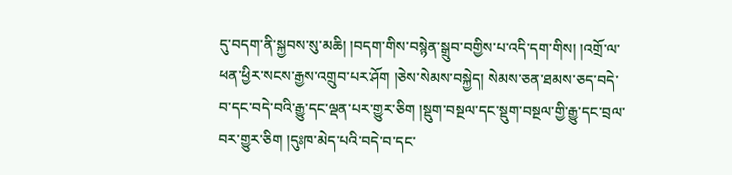དུ་བདག་ནི་སྐྱབས་སུ་མཆི། །བདག་གིས་བསྙེན་སྒྲུབ་བགྱིས་པ་འདི་དག་གིས། །འགྲོ་ལ་ཕན་ཕྱིར་སངས་རྒྱས་འགྲུབ་པར་ཤོག །ཅེས་སེམས་བསྐྱེད། སེམས་ཅན་ཐམས་ཅད་བདེ་བ་དང་བདེ་བའི་རྒྱུ་དང་ལྡན་པར་གྱུར་ཅིག །སྡུག་བསྔལ་དང་སྡུག་བསྔལ་གྱི་རྒྱུ་དང་བྲལ་བར་གྱུར་ཅིག །དུཿཁ་མེད་པའི་བདེ་བ་དང་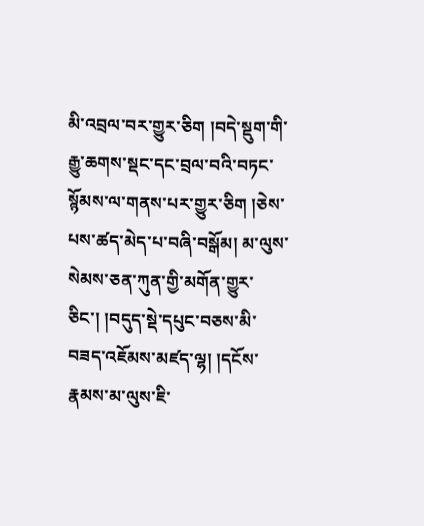མི་འབྲལ་བར་གྱུར་ཅིག །བདེ་སྡུག་གི་རྒྱུ་ཆགས་སྡང་དང་བྲལ་བའི་བཏང་སྙོམས་ལ་གནས་པར་གྱུར་ཅིག །ཅེས་པས་ཚད་མེད་པ་བཞི་བསྒོམ། མ་ལུས་སེམས་ཅན་ཀུན་གྱི་མགོན་གྱུར་ཅིང་། །བདུད་སྡེ་དཔུང་བཅས་མི་བཟད་འཇོམས་མཛད་ལྷ། །དངོས་རྣམས་མ་ལུས་ཇི་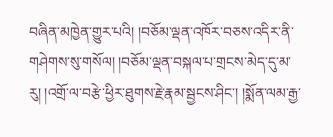བཞིན་མཁྱེན་གྱུར་པའི། །བཅོམ་ལྡན་འཁོར་བཅས་འདིར་ནི་གཤེགས་སུ་གསོལ། །བཅོམ་ལྡན་བསྐལ་པ་གྲངས་མེད་དུ་མ་རུ། །འགྲོ་ལ་བརྩེ་ཕྱིར་ཐུགས་རྗེ་རྣམ་སྦྱངས་ཤིང་། །སྨོན་ལམ་རྒྱ་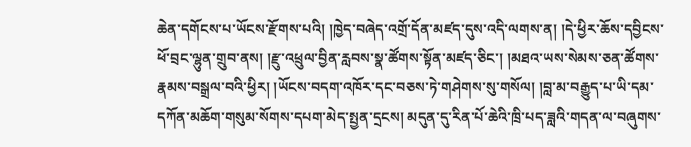ཆེན་དགོངས་པ་ཡོངས་རྫོགས་པའི། །ཁྱེད་བཞེད་འགྲོ་དོན་མཛད་དུས་འདི་ལགས་ན། །དེ་ཕྱིར་ཆོས་དབྱིངས་ཕོ་བྲང་ལྷུན་གྲུབ་ནས། །རྫུ་འཕྲུལ་བྱིན་རླབས་སྣ་ཚོགས་སྟོན་མཛད་ཅིང་། །མཐའ་ཡས་སེམས་ཅན་ཚོགས་རྣམས་བསྒྲལ་བའི་ཕྱིར། །ཡོངས་བདག་འཁོར་དང་བཅས་ཏེ་གཤེགས་སུ་གསོལ། །བླ་མ་བརྒྱུད་པ་ཡི་དམ་དཀོན་མཆོག་གསུམ་སོགས་དཔག་མེད་སྤྱན་དྲངས། མདུན་དུ་རིན་པོ་ཆེའི་ཁྲི་པད་ཟླའི་གདན་ལ་བཞུགས་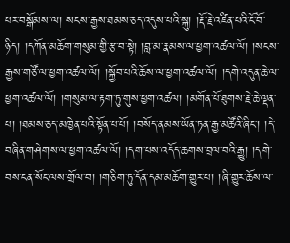པར་བསྒོམས་ལ། སངས་རྒྱས་ཐམས་ཅད་འདུས་པའི་སྐུ། །རྡོ་རྗེ་འཛིན་པའི་ངོ་བོ་ཉིད། །དཀོན་མཆོག་གསུམ་གྱི་རྩ་བ་སྟེ། །བླ་མ་རྣམས་ལ་ཕྱག་འཚལ་ལོ། །སངས་རྒྱས་གཙོ་ལ་ཕྱག་འཚལ་ལོ། །སྐྱོབ་པའི་ཆོས་ལ་ཕྱག་འཚལ་ལོ། །དགེ་འདུན་ཆེ་ལ་ཕྱག་འཚལ་ལོ། །གསུམ་ལ་རྟག་ཏུ་གུས་ཕྱག་འཚལ། །མགོན་པོ་ཐུགས་རྗེ་ཆེ་ལྡན་པ། །ཐམས་ཅད་མཁྱེན་པའི་སྟོན་པ་པོ། །བསོད་ནམས་ཡོན་ཏན་རྒྱ་མཚོའི་ཞིང་། །དེ་བཞིན་གཤེགས་ལ་ཕྱག་འཚལ་ལོ། །དག་པས་འདོད་ཆགས་བྲལ་བའི་རྒྱུ། །དགེ་བས་ངན་སོང་ལས་གྲོལ་བ། །གཅིག་ཏུ་དོན་དམ་མཆོག་གྱུར་པ། །ཞི་གྱུར་ཆོས་ལ་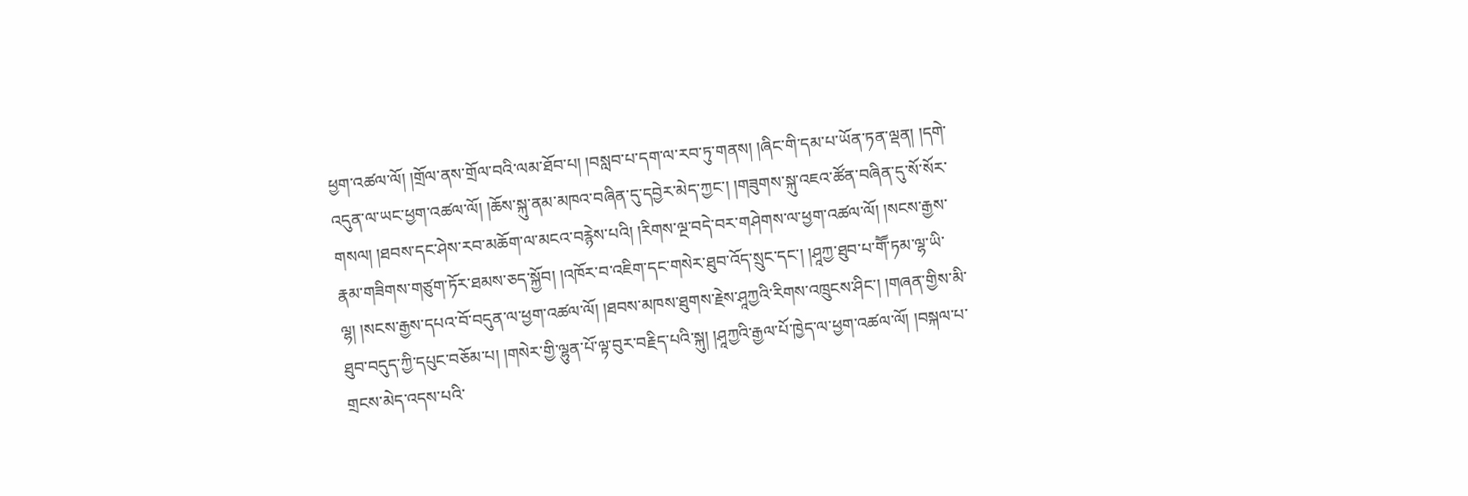ཕྱག་འཚལ་ལོ། །གྲོལ་ནས་གྲོལ་བའི་ལམ་ཐོབ་པ། །བསླབ་པ་དག་ལ་རབ་ཏུ་གནས། །ཞིང་གི་དམ་པ་ཡོན་ཏན་ལྡན། །དགེ་འདུན་ལ་ཡང་ཕྱག་འཚལ་ལོ། །ཆོས་སྐུ་ནམ་མཁའ་བཞིན་དུ་དབྱེར་མེད་ཀྱང་། །གཟུགས་སྐུ་འཇའ་ཚོན་བཞིན་དུ་སོ་སོར་གསལ། །ཐབས་དང་ཤེས་རབ་མཆོག་ལ་མངའ་བརྙེས་པའི། །རིགས་ལྔ་བདེ་བར་གཤེགས་ལ་ཕྱག་འཚལ་ལོ། །སངས་རྒྱས་རྣམ་གཟིགས་གཙུག་ཏོར་ཐམས་ཅད་སྐྱོབ། །འཁོར་བ་འཇིག་དང་གསེར་ཐུབ་འོད་སྲུང་དང་། །ཤཱཀྱ་ཐུབ་པ་གཽ་ཏམ་ལྷ་ཡི་ལྷ། །སངས་རྒྱས་དཔའ་བོ་བདུན་ལ་ཕྱག་འཚལ་ལོ། །ཐབས་མཁས་ཐུགས་རྗེས་ཤཱཀྱའི་རིགས་འཁྲུངས་ཤིང་། །གཞན་གྱིས་མི་ཐུབ་བདུད་ཀྱི་དཔུང་བཅོམ་པ། །གསེར་གྱི་ལྷུན་པོ་ལྟ་བུར་བརྗིད་པའི་སྐུ། །ཤཱཀྱའི་རྒྱལ་པོ་ཁྱེད་ལ་ཕྱག་འཚལ་ལོ། །བསྐལ་པ་གྲངས་མེད་འདས་པའི་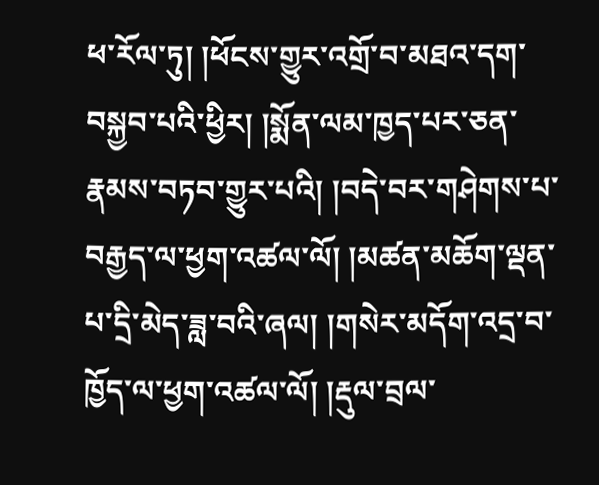ཕ་རོལ་ཏུ། །ཕོངས་གྱུར་འགྲོ་བ་མཐའ་དག་བསྐྱབ་པའི་ཕྱིར། །སྨོན་ལམ་ཁྱད་པར་ཅན་རྣམས་བཏབ་གྱུར་པའི། །བདེ་བར་གཤེགས་པ་བརྒྱད་ལ་ཕྱག་འཚལ་ལོ། །མཚན་མཆོག་ལྡན་པ་དྲི་མེད་ཟླ་བའི་ཞལ། །གསེར་མདོག་འདྲ་བ་ཁྱོད་ལ་ཕྱག་འཚལ་ལོ། །རྡུལ་བྲལ་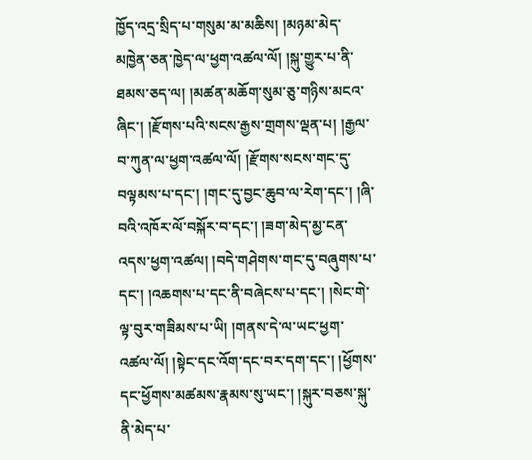ཁྱོད་འདྲ་སྲིད་པ་གསུམ་མ་མཆིས། །མཉམ་མེད་མཁྱེན་ཅན་ཁྱེད་ལ་ཕྱག་འཚལ་ལོ། །སྐུ་གྱུར་པ་ནི་ཐམས་ཅད་ལ། །མཚན་མཆོག་སུམ་ཅུ་གཉིས་མངའ་ཞིང་། །རྫོགས་པའི་སངས་རྒྱས་གྲགས་ལྡན་པ། །རྒྱལ་བ་ཀུན་ལ་ཕྱག་འཚལ་ལོ། །རྫོགས་སངས་གང་དུ་བལྟམས་པ་དང་། །གང་དུ་བྱང་ཆུབ་ལ་རེག་དང་། །ཞི་བའི་འཁོར་ལོ་བསྐོར་བ་དང་། །ཟག་མེད་མྱ་ངན་འདས་ཕྱག་འཚལ། །བདེ་གཤེགས་གང་དུ་བཞུགས་པ་དང་། །འཆགས་པ་དང་ནི་བཞེངས་པ་དང་། །སེང་གེ་ལྟ་བུར་གཟིམས་པ་ཡི། །གནས་དེ་ལ་ཡང་ཕྱག་འཚལ་ལོ། །སྟེང་དང་འོག་དང་བར་དག་དང་། །ཕྱོགས་དང་ཕྱོགས་མཚམས་རྣམས་སུ་ཡང་། །སྐུར་བཅས་སྐུ་ནི་མེད་པ་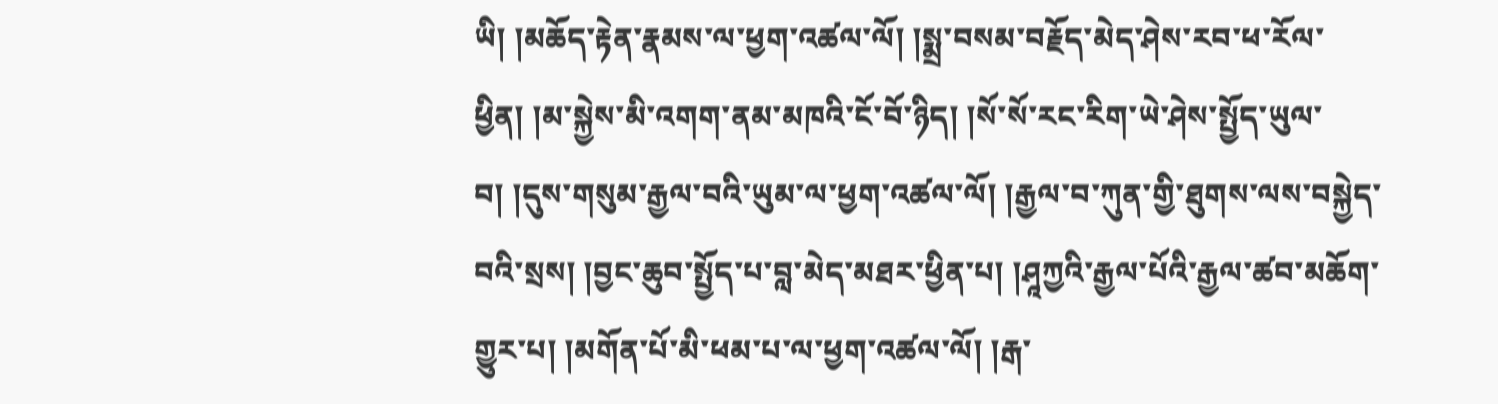ཡི། །མཆོད་རྟེན་རྣམས་ལ་ཕྱག་འཚལ་ལོ། །སྨྲ་བསམ་བརྗོད་མེད་ཤེས་རབ་ཕ་རོལ་ཕྱིན། །མ་སྐྱེས་མི་འགག་ནམ་མཁའི་ངོ་བོ་ཉིད། །སོ་སོ་རང་རིག་ཡེ་ཤེས་སྤྱོད་ཡུལ་བ། །དུས་གསུམ་རྒྱལ་བའི་ཡུམ་ལ་ཕྱག་འཚལ་ལོ། །རྒྱལ་བ་ཀུན་གྱི་ཐུགས་ལས་བསྐྱེད་བའི་སྲས། །བྱང་ཆུབ་སྤྱོད་པ་བླ་མེད་མཐར་ཕྱིན་པ། །ཤཱཀྱའི་རྒྱལ་པོའི་རྒྱལ་ཚབ་མཆོག་གྱུར་པ། །མགོན་པོ་མི་ཕམ་པ་ལ་ཕྱག་འཚལ་ལོ། །རྒ་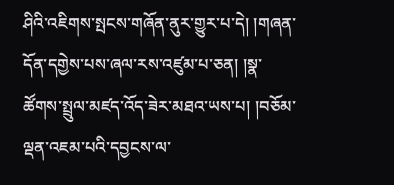ཤིའི་འཇིགས་སྤངས་གཞོན་ནུར་གྱུར་པ་དེ། །གཞན་དོན་དགྱེས་པས་ཞལ་རས་འཛུམ་པ་ཅན། །སྣ་ཚོགས་སྤྲུལ་མཛད་འོད་ཟེར་མཐའ་ཡས་པ། །བཅོམ་ལྡན་འཇམ་པའི་དབྱངས་ལ་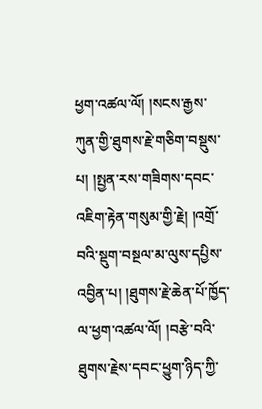ཕྱག་འཚལ་ལོ། །སངས་རྒྱས་ཀུན་གྱི་ཐུགས་རྗེ་གཅིག་བསྡུས་པ། །སྤྱན་རས་གཟིགས་དབང་འཇིག་རྟེན་གསུམ་གྱི་རྗེ། །འགྲོ་བའི་སྡུག་བསྔལ་མ་ལུས་དཔྱིས་འབྱིན་པ། །ཐུགས་རྗེ་ཆེན་པོ་ཁྱོད་ལ་ཕྱག་འཚལ་ལོ། །བརྩེ་བའི་ཐུགས་རྗེས་དབང་ཕྱུག་ཉིད་ཀྱི་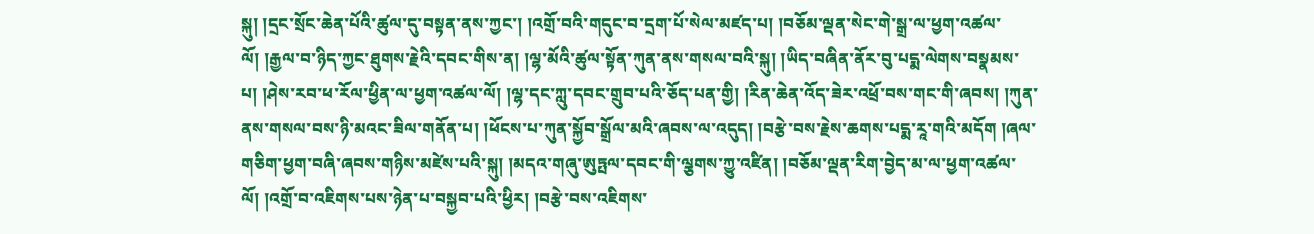སྐུ། །དྲང་སྲོང་ཆེན་པོའི་ཚུལ་དུ་བསྟན་ནས་ཀྱང་། །འགྲོ་བའི་གདུང་བ་དྲག་པོ་སེལ་མཛད་པ། །བཅོམ་ལྡན་སེང་གེ་སྒྲ་ལ་ཕྱག་འཚལ་ལོ། །རྒྱལ་བ་ཉིད་ཀྱང་ཐུགས་རྗེའི་དབང་གིས་ན། །ལྷ་མོའི་ཚུལ་སྟོན་ཀུན་ནས་གསལ་བའི་སྐུ། །ཡིད་བཞིན་ནོར་བུ་པདྨ་ལེགས་བསྣམས་པ། །ཤེས་རབ་ཕ་རོལ་ཕྱིན་ལ་ཕྱག་འཚལ་ལོ། །ལྷ་དང་ཀླུ་དབང་གྲུབ་པའི་ཅོད་པན་གྱི། །རིན་ཆེན་འོད་ཟེར་འཕྲོ་བས་གང་གི་ཞབས། །ཀུན་ནས་གསལ་བས་ཉི་མའང་ཟིལ་གནོན་པ། །ཕོངས་པ་ཀུན་སྐྱོབ་སྒྲོལ་མའི་ཞབས་ལ་འདུད། །བརྩེ་བས་རྗེས་ཆགས་པདྨ་རཱ་གའི་མདོག །ཞལ་གཅིག་ཕྱག་བཞི་ཞབས་གཉིས་མཛེས་པའི་སྐུ། །མདའ་གཞུ་ཨུཏྤལ་དབང་གི་ལྕགས་ཀྱུ་འཛིན། །བཅོམ་ལྡན་རིག་བྱེད་མ་ལ་ཕྱག་འཚལ་ལོ། །འགྲོ་བ་འཇིགས་པས་ཉེན་པ་བསྐྱབ་པའི་ཕྱིར། །བརྩེ་བས་འཇིགས་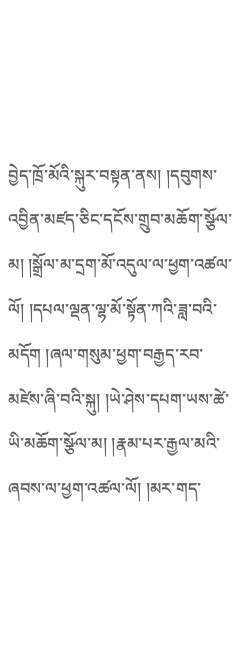བྱེད་ཁྲོ་མོའི་སྐུར་བསྟན་ནས། །དབུགས་འབྱིན་མཛད་ཅིང་དངོས་གྲུབ་མཆོག་སྩོལ་མ། །སྒྲོལ་མ་དྲག་མོ་འདུལ་ལ་ཕྱག་འཚལ་ལོ། །དཔལ་ལྡན་ལྷ་མོ་སྟོན་ཀའི་ཟླ་བའི་མདོག །ཞལ་གསུམ་ཕྱག་བརྒྱད་རབ་མཛེས་ཞི་བའི་སྐུ། །ཡེ་ཤེས་དཔག་ཡས་ཚེ་ཡི་མཆོག་སྩོལ་མ། །རྣམ་པར་རྒྱལ་མའི་ཞབས་ལ་ཕྱག་འཚལ་ལོ། །མར་གད་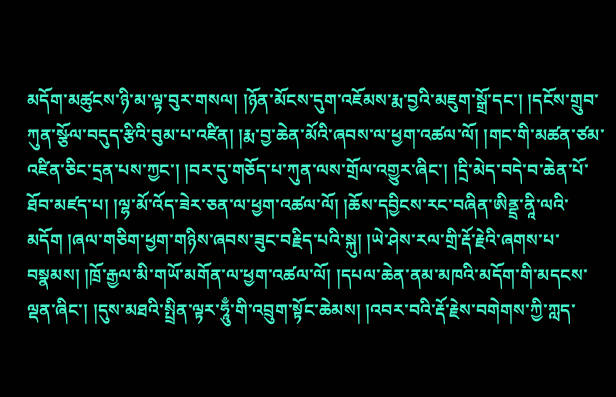མདོག་མཚུངས་ཉི་མ་ལྟ་བུར་གསལ། །ཉོན་མོངས་དུག་འཇོམས་རྨ་བྱའི་མཇུག་སྒྲོ་དང་། །དངོས་གྲུབ་ཀུན་སྩོལ་བདུད་རྩིའི་བུམ་པ་འཛིན། །རྨ་བྱ་ཆེན་མོའི་ཞབས་ལ་ཕྱག་འཚལ་ལོ། །གང་གི་མཚན་ཙམ་འཛིན་ཅིང་དྲན་པས་ཀྱང་། །བར་དུ་གཅོད་པ་ཀུན་ལས་གྲོལ་འགྱུར་ཞིང་། །དྲི་མེད་བདེ་བ་ཆེན་པོ་ཐོབ་མཛད་པ། །ལྷ་མོ་འོད་ཟེར་ཅན་ལ་ཕྱག་འཚལ་ལོ། །ཆོས་དབྱིངས་རང་བཞིན་ཨིནྡྲ་ནཱི་ལའི་མདོག །ཞལ་གཅིག་ཕྱག་གཉིས་ཞབས་ཟུང་བརྗིད་པའི་སྐུ། །ཡེ་ཤེས་རལ་གྲི་རྡོ་རྗེའི་ཞགས་པ་བསྣམས། །ཁྲོ་རྒྱལ་མི་གཡོ་མགོན་ལ་ཕྱག་འཚལ་ལོ། །དཔལ་ཆེན་ནམ་མཁའི་མདོག་གི་མདངས་ལྡན་ཞིང་། །དུས་མཐའི་སྤྲིན་ལྟར་ཧཱུྃ་གི་འབྲུག་སྟོང་ཆེམས། །འབར་བའི་རྡོ་རྗེས་བགེགས་ཀྱི་ཀླད་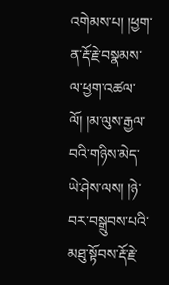འགེམས་པ། །ཕྱག་ན་རྡོ་རྗེ་བསྣམས་ལ་ཕྱག་འཚལ་ལོ། །མ་ལུས་རྒྱལ་བའི་གཉིས་མེད་ཡེ་ཤེས་ལས། །ཉེ་བར་བསྒྲུབས་པའི་མཐུ་སྟོབས་རྡོ་རྗེ་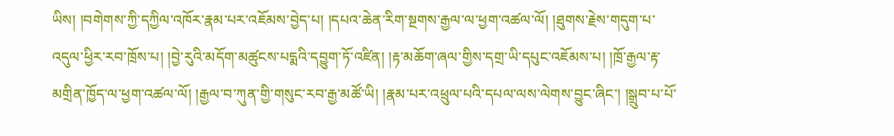ཡིས། །བགེགས་ཀྱི་དཀྱིལ་འཁོར་རྣམ་པར་འཇོམས་བྱེད་པ། །དཔའ་ཆེན་རིག་སྔགས་རྒྱལ་ལ་ཕྱག་འཚལ་ལོ། །ཐུགས་རྗེས་གདུག་པ་འདུལ་ཕྱིར་རབ་ཁྲོས་པ། །བྱེ་རུའི་མདོག་མཚུངས་པདྨའི་དབྱུག་ཏོ་འཛིན། །རྟ་མཆོག་ཞལ་གྱིས་དགྲ་ཡི་དཔུང་འཇོམས་པ། །ཁྲོ་རྒྱལ་རྟ་མགྲིན་ཁྱོད་ལ་ཕྱག་འཚལ་ལོ། །རྒྱལ་བ་ཀུན་གྱི་གསུང་རབ་རྒྱ་མཚོ་ཡི། །རྣམ་པར་འཕྲུལ་པའི་དཔལ་ལས་ལེགས་བྱུང་ཞིང་། །སྒྲུབ་པ་པོ་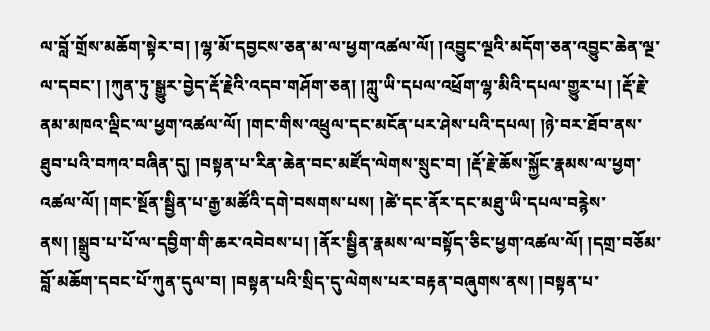ལ་བློ་གྲོས་མཆོག་སྟེར་བ། །ལྷ་མོ་དབྱངས་ཅན་མ་ལ་ཕྱག་འཚལ་ལོ། །འབྱུང་ལྔའི་མདོག་ཅན་འབྱུང་ཆེན་ལྔ་ལ་དབང་། །ཀུན་ཏུ་སྒྱུར་བྱེད་རྡོ་རྗེའི་འདབ་གཤོག་ཅན། །ཀླུ་ཡི་དཔལ་འཕྲོག་ལྷ་མིའི་དཔལ་གྱུར་པ། །རྡོ་རྗེ་ནམ་མཁའ་ལྡིང་ལ་ཕྱག་འཚལ་ལོ། །གང་གིས་འཕྲུལ་དང་མངོན་པར་ཤེས་པའི་དཔལ། །ཉེ་བར་ཐོབ་ནས་ཐུབ་པའི་བཀའ་བཞིན་དུ། །བསྟན་པ་རིན་ཆེན་བང་མཛོད་ལེགས་སྲུང་བ། །རྡོ་རྗེ་ཆོས་སྐྱོང་རྣམས་ལ་ཕྱག་འཚལ་ལོ། །གང་སྔོན་སྦྱིན་པ་རྒྱ་མཚོའི་དགེ་བསགས་པས། །ཚེ་དང་ནོར་དང་མཐུ་ཡི་དཔལ་བརྙེས་ནས། །སྒྲུབ་པ་པོ་ལ་དབྱིག་གི་ཆར་འབེབས་པ། །ནོར་སྦྱིན་རྣམས་ལ་བསྟོད་ཅིང་ཕྱག་འཚལ་ལོ། །དགྲ་བཅོམ་བློ་མཆོག་དབང་པོ་ཀུན་དུལ་བ། །བསྟན་པའི་སྲིད་དུ་ལེགས་པར་བརྟན་བཞུགས་ནས། །བསྟན་པ་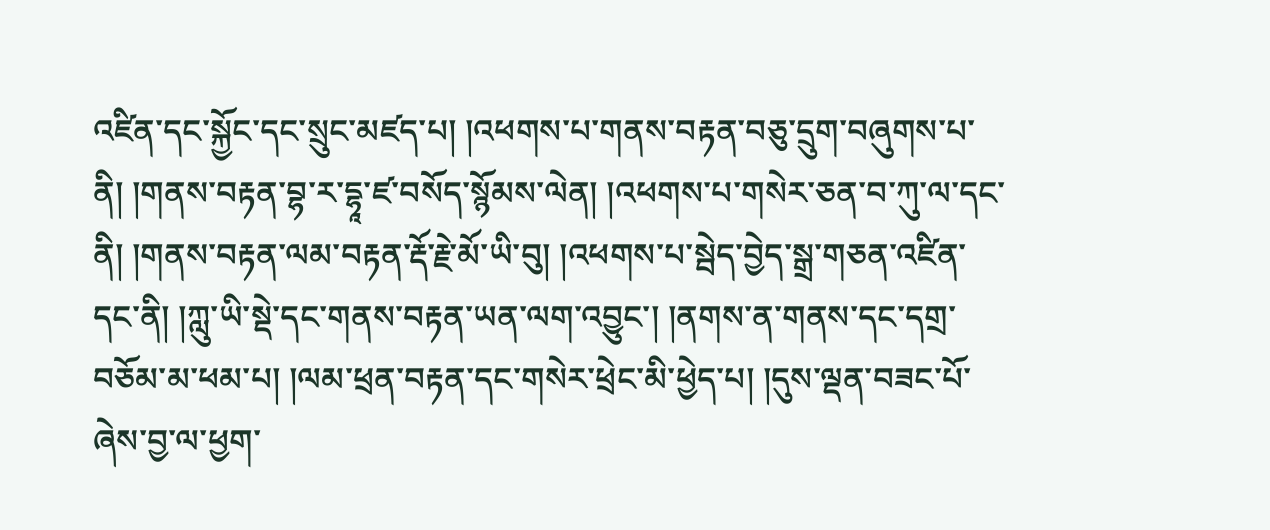འཛིན་དང་སྐྱོང་དང་སྲུང་མཛད་པ། །འཕགས་པ་གནས་བརྟན་བཅུ་དྲུག་བཞུགས་པ་ནི། །གནས་བརྟན་བྷ་ར་དྷཱ་ཛ་བསོད་སྙོམས་ལེན། །འཕགས་པ་གསེར་ཅན་བ་ཀུ་ལ་དང་ནི། །གནས་བརྟན་ལམ་བརྟན་རྡོ་རྗེ་མོ་ཡི་བུ། །འཕགས་པ་སྦེད་བྱེད་སྒྲ་གཅན་འཛིན་དང་ནི། །ཀླུ་ཡི་སྡེ་དང་གནས་བརྟན་ཡན་ལག་འབྱུང་། །ནགས་ན་གནས་དང་དགྲ་བཅོམ་མ་ཕམ་པ། །ལམ་ཕྲན་བརྟན་དང་གསེར་ཕྲེང་མི་ཕྱེད་པ། །དུས་ལྡན་བཟང་པོ་ཞེས་བྱ་ལ་ཕྱག་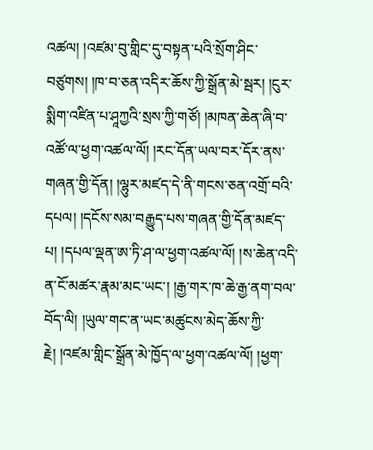འཚལ། །འཛམ་བུ་གླིང་དུ་བསྟན་པའི་སྲོག་ཤིང་བཙུགས། །ཁ་བ་ཅན་འདིར་ཆོས་ཀྱི་སྒྲོན་མེ་སྦར། །ངུར་སྨིག་འཛིན་པ་ཤཱཀྱའི་སྲས་ཀྱི་གཙོ། །མཁན་ཆེན་ཞི་བ་འཚོ་ལ་ཕྱག་འཚལ་ལོ། །རང་དོན་ཡལ་བར་དོར་ནས་གཞན་གྱི་དོན། །ལྷུར་མཛད་དེ་ནི་གངས་ཅན་འགྲོ་བའི་དཔལ། །དངོས་སམ་བརྒྱུད་པས་གཞན་གྱི་དོན་མཛད་པ། །དཔལ་ལྡན་ཨ་ཏི་ཤ་ལ་ཕྱག་འཚལ་ལོ། །ས་ཆེན་འདི་ན་ངོ་མཚར་རྣམ་མང་ཡང་། །རྒྱ་གར་ཁ་ཆེ་རྒྱ་ནག་བལ་བོད་ལི། །ཡུལ་གང་ན་ཡང་མཚུངས་མེད་ཆོས་ཀྱི་རྗེ། །འཛམ་གླིང་སྒྲོན་མེ་ཁྱོད་ལ་ཕྱག་འཚལ་ལོ། །ཕྱག་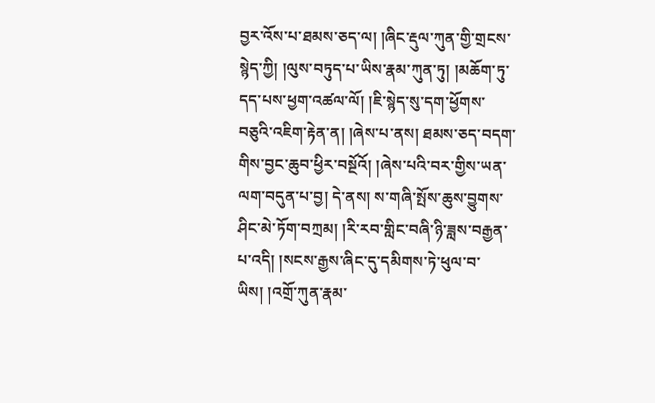བྱར་འོས་པ་ཐམས་ཅད་ལ། །ཞིང་རྡུལ་ཀུན་གྱི་གྲངས་སྙེད་ཀྱི། །ལུས་བཏུད་པ་ཡིས་རྣམ་ཀུན་ཏུ། །མཆོག་ཏུ་དད་པས་ཕྱག་འཚལ་ལོ། །ཇི་སྙེད་སུ་དག་ཕྱོགས་བཅུའི་འཇིག་རྟེན་ན། །ཞེས་པ་ནས། ཐམས་ཅད་བདག་གིས་བྱང་ཆུབ་ཕྱིར་བསྔོའོ། །ཞེས་པའི་བར་གྱིས་ཡན་ལག་བདུན་པ་བྱ། དེ་ནས། ས་གཞི་སྤོས་ཆུས་བྱུགས་ཤིང་མེ་ཏོག་བཀྲམ། །རི་རབ་གླིང་བཞི་ཉི་ཟླས་བརྒྱན་པ་འདི། །སངས་རྒྱས་ཞིང་དུ་དམིགས་ཏེ་ཕུལ་བ་ཡིས། །འགྲོ་ཀུན་རྣམ་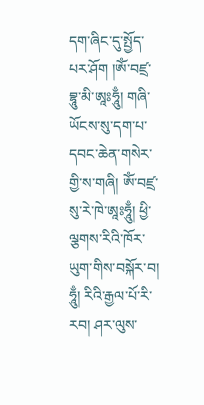དག་ཞིང་དུ་སྤྱོད་པར་ཤོག །ཨོཾ་བཛྲ་བྷཱུ་མི་ཨཱཿཧཱུྃ། གཞི་ཡོངས་སུ་དག་པ་དབང་ཆེན་གསེར་གྱི་ས་གཞི། ཨོཾ་བཛྲ་སུ་རེ་ཁེ་ཨཱཿཧཱུྃ། ཕྱི་ལྕགས་རིའི་ཁོར་ཡུག་གིས་བསྐོར་བ། ཧཱུྃ། རིའི་རྒྱལ་པོ་རི་རབ། ཤར་ལུས་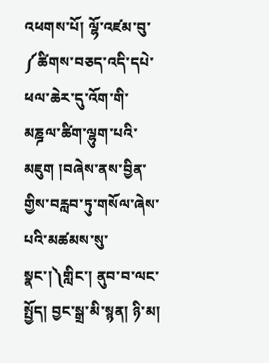འཕགས་པོ། ལྷོ་འཛམ་བུ་ ༼ཚིགས་བཅད་འདི་དཔེ་ཕལ་ཆེར་དུ་འོག་གི་མཎྜལ་ཚིག་ལྷུག་པའི་མཇུག །བཞེས་ནས་བྱིན་གྱིས་བརླབ་ཏུ་གསོལ་ཞེས་པའི་མཚམས་སུ་སྣང་།༽གླིང་། ནུབ་བ་ལང་སྤྱོད། བྱང་སྒྲ་མི་སྙན། ཉི་མ།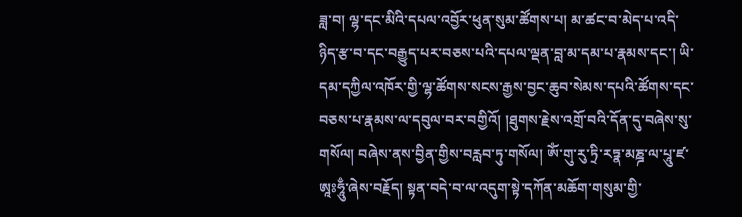ཟླ་བ། ལྷ་དང་མིའི་དཔལ་འབྱོར་ཕུན་སུམ་ཚོགས་པ། མ་ཚང་བ་མེད་པ་འདི་ཉིད་རྩ་བ་དང་བརྒྱུད་པར་བཅས་པའི་དཔལ་ལྡན་བླ་མ་དམ་པ་རྣམས་དང་། ཡི་དམ་དཀྱིལ་འཁོར་གྱི་ལྷ་ཚོགས་སངས་རྒྱས་བྱང་ཆུབ་སེམས་དཔའི་ཚོགས་དང་བཅས་པ་རྣམས་ལ་དབུལ་བར་བགྱིའོ། །ཐུགས་རྗེས་འགྲོ་བའི་དོན་དུ་བཞེས་སུ་གསོལ། བཞེས་ནས་བྱིན་གྱིས་བརླབ་ཏུ་གསོལ། ཨོཾ་གུ་རུ་ཏྲི་རཏྣ་མཎྜ་ལ་པཱུ་ཛ་ཨཱཿཧཱུྃ་ཞེས་བརྗོད། སྟན་བདེ་བ་ལ་འདུག་སྟེ་དཀོན་མཆོག་གསུམ་གྱི་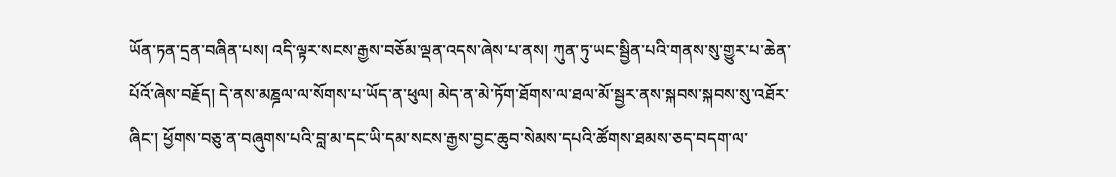ཡོན་ཏན་དྲན་བཞིན་པས། འདི་ལྟར་སངས་རྒྱས་བཅོམ་ལྡན་འདས་ཞེས་པ་ནས། ཀུན་ཏུ་ཡང་སྦྱིན་པའི་གནས་སུ་གྱུར་པ་ཆེན་པོའོ་ཞེས་བརྗོད། དེ་ནས་མཎྜལ་ལ་སོགས་པ་ཡོད་ན་ཕུལ། མེད་ན་མེ་ཏོག་ཐོགས་ལ་ཐལ་མོ་སྦྱར་ནས་སྐབས་སྐབས་སུ་འཐོར་ཞིང་། ཕྱོགས་བཅུ་ན་བཞུགས་པའི་བླ་མ་དང་ཡི་དམ་སངས་རྒྱས་བྱང་ཆུབ་སེམས་དཔའི་ཚོགས་ཐམས་ཅད་བདག་ལ་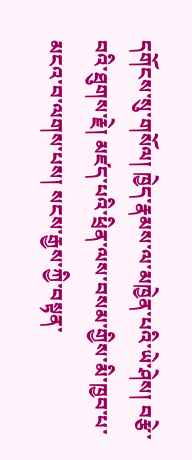དགོངས་སུ་གསོལ། ཁྱེད་རྣམས་ལ་མཁྱེན་པའི་ཡེ་ཤེས། བརྩེ་བའི་ཐུགས་རྗེ། མཛད་པའི་ཕྲིན་ལས་བསམ་གྱིས་མི་ཁྱབ་པ་མངའ་བ་ལགས་པས། སངས་རྒྱས་ཀྱི་བསྟན་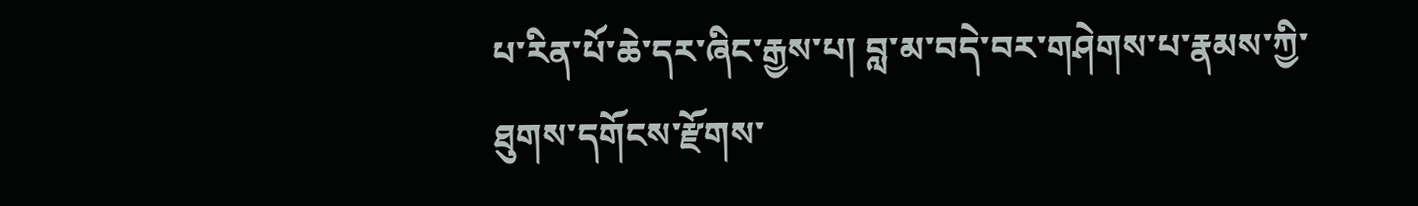པ་རིན་པོ་ཆེ་དར་ཞིང་རྒྱས་པ། བླ་མ་བདེ་བར་གཤེགས་པ་རྣམས་ཀྱི་ཐུགས་དགོངས་རྫོགས་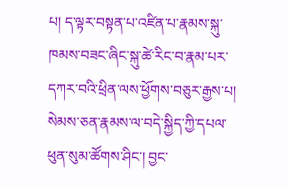པ། ད་ལྟར་བསྟན་པ་འཛིན་པ་རྣམས་སྐུ་ཁམས་བཟང་ཞིང་སྐུ་ཚེ་རིང་བ་རྣམ་པར་དཀར་བའི་ཕྲིན་ལས་ཕྱོགས་བཅུར་རྒྱས་པ། སེམས་ཅན་རྣམས་ལ་བདེ་སྐྱིད་ཀྱི་དཔལ་ཕུན་སུམ་ཚོགས་ཤིང་། བྱང་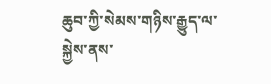ཆུབ་ཀྱི་སེམས་གཉིས་རྒྱུད་ལ་སྐྱེས་ནས་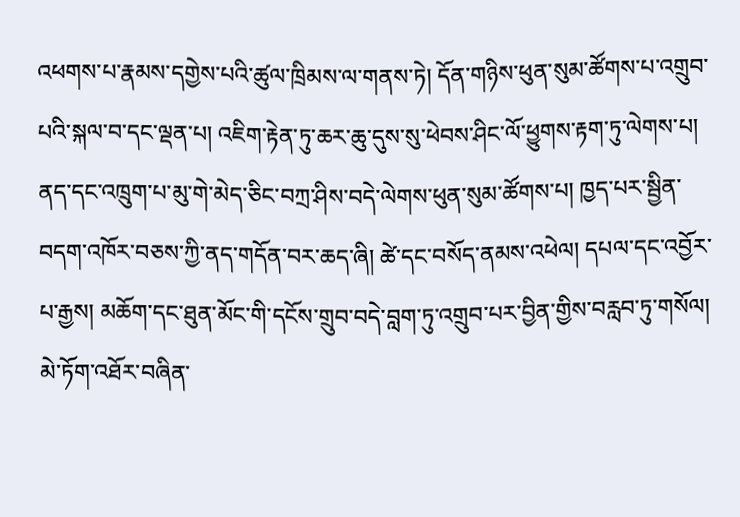འཕགས་པ་རྣམས་དགྱེས་པའི་ཚུལ་ཁྲིམས་ལ་གནས་ཏེ། དོན་གཉིས་ཕུན་སུམ་ཚོགས་པ་འགྲུབ་པའི་སྐལ་བ་དང་ལྡན་པ། འཇིག་རྟེན་ཏུ་ཆར་ཆུ་དུས་སུ་ཕེབས་ཤིང་ལོ་ཕྱུགས་རྟག་ཏུ་ལེགས་པ། ནད་དང་འཁྲུག་པ་མུ་གེ་མེད་ཅིང་བཀྲ་ཤིས་བདེ་ལེགས་ཕུན་སུམ་ཚོགས་པ། ཁྱད་པར་སྦྱིན་བདག་འཁོར་བཅས་ཀྱི་ནད་གདོན་བར་ཆད་ཞི། ཚེ་དང་བསོད་ནམས་འཕེལ། དཔལ་དང་འབྱོར་པ་རྒྱས། མཆོག་དང་ཐུན་མོང་གི་དངོས་གྲུབ་བདེ་བླག་ཏུ་འགྲུབ་པར་བྱིན་གྱིས་བརླབ་ཏུ་གསོལ། མེ་ཏོག་འཐོར་བཞིན་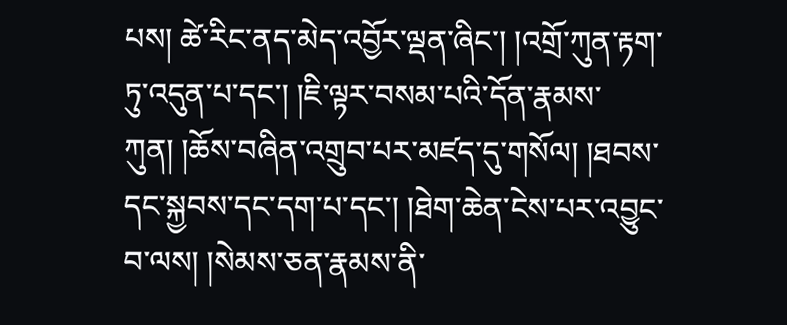པས། ཚེ་རིང་ནད་མེད་འབྱོར་ལྡན་ཞིང་། །འགྲོ་ཀུན་རྟག་ཏུ་འདུན་པ་དང་། །ཇི་ལྟར་བསམ་པའི་དོན་རྣམས་ཀུན། །ཆོས་བཞིན་འགྲུབ་པར་མཛད་དུ་གསོལ། །ཐབས་དང་སྐྱབས་དང་དག་པ་དང་། །ཐེག་ཆེན་ངེས་པར་འབྱུང་བ་ལས། །སེམས་ཅན་རྣམས་ནི་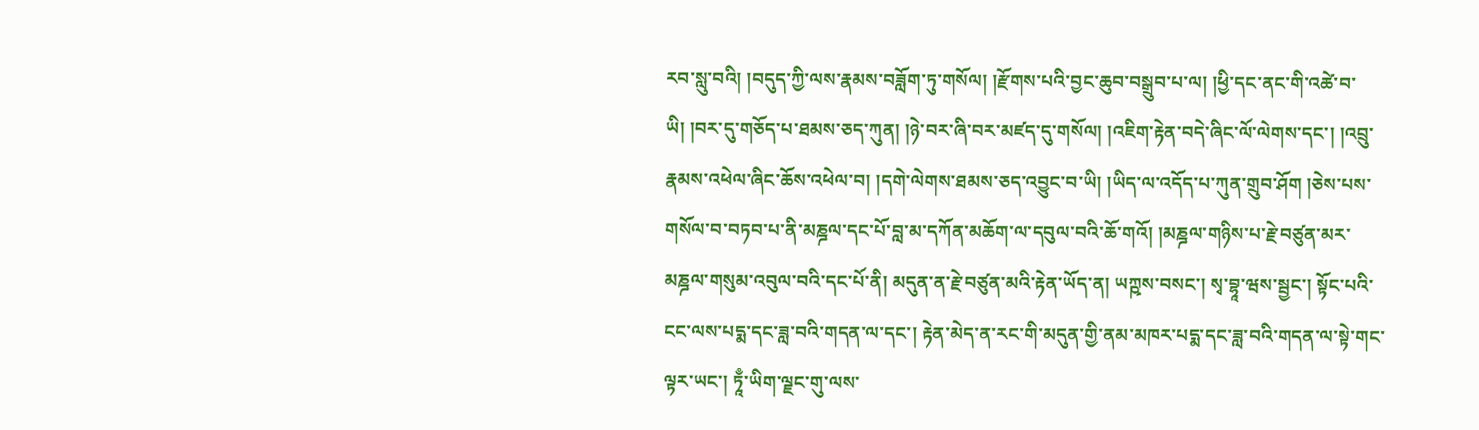རབ་སླུ་བའི། །བདུད་ཀྱི་ལས་རྣམས་བཟློག་ཏུ་གསོལ། །རྫོགས་པའི་བྱང་ཆུབ་བསྒྲུབ་པ་ལ། །ཕྱི་དང་ནང་གི་འཚེ་བ་ཡི། །བར་དུ་གཅོད་པ་ཐམས་ཅད་ཀུན། །ཉེ་བར་ཞི་བར་མཛད་དུ་གསོལ། །འཇིག་རྟེན་བདེ་ཞིང་ལོ་ལེགས་དང་། །འབྲུ་རྣམས་འཕེལ་ཞིང་ཆོས་འཕེལ་བ། །དགེ་ལེགས་ཐམས་ཅད་འབྱུང་བ་ཡི། །ཡིད་ལ་འདོད་པ་ཀུན་གྲུབ་ཤོག །ཅེས་པས་གསོལ་བ་བཏབ་པ་ནི་མཎྜལ་དང་པོ་བླ་མ་དཀོན་མཆོག་ལ་དབུལ་བའི་ཆོ་གའོ། །མཎྜལ་གཉིས་པ་རྗེ་བཙུན་མར་མཎྜལ་གསུམ་འབུལ་བའི་དང་པོ་ནི། མདུན་ན་རྗེ་བཙུན་མའི་རྟེན་ཡོད་ན། ཡཀྵས་བསང་། སྭ་བྷཱ་ཝས་སྦྱང་། སྟོང་པའི་ངང་ལས་པདྨ་དང་ཟླ་བའི་གདན་ལ་དང་། རྟེན་མེད་ན་རང་གི་མདུན་གྱི་ནམ་མཁར་པདྨ་དང་ཟླ་བའི་གདན་ལ་སྟེ་གང་ལྟར་ཡང་། ཏཱྃ་ཡིག་ལྗང་གུ་ལས་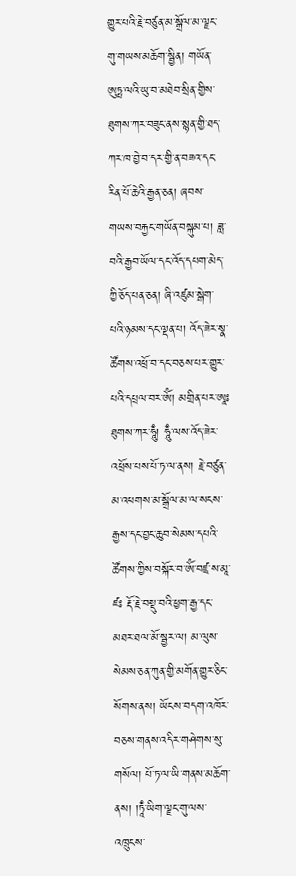གྱུར་པའི་རྗེ་བཙུན་མ་སྒྲོལ་མ་ལྗང་གུ་གཡས་མཆོག་སྦྱིན། གཡོན་ཨུཏྤ་ལའི་ཡུ་བ་མཐེབ་སྲིན་གྱིས་ཐུགས་ཀར་བཟུང་ནས་སྙན་གྱི་ཐད་ཀར་ཁ་བྱེ་བ་དར་གྱི་ན་བཟའ་དང་རིན་པོ་ཆེའི་རྒྱན་ཅན། ཞབས་གཡས་བརྐྱང་གཡོན་བསྐུམ་པ། ཟླ་བའི་རྒྱབ་ཡོལ་དང་འོད་དཔག་མེད་ཀྱི་ཅོད་པན་ཅན། ཞི་འཛུམ་སྒེག་པའི་ཉམས་དང་ལྡན་པ། འོད་ཟེར་སྣ་ཚོགས་འཕྲོ་བ་དང་བཅས་པར་གྱུར་པའི་དཔྲལ་བར་ཨོཾ། མགྲིན་པར་ཨཱཿ ཐུགས་ཀར་ཧཱུྃ། ཧཱུྃ་ལས་འོད་ཟེར་འཕྲོས་པས་པོ་ཏ་ལ་ནས། རྗེ་བཙུན་མ་འཕགས་མ་སྒྲོལ་མ་ལ་སངས་རྒྱས་དང་བྱང་ཆུབ་སེམས་དཔའི་ཚོགས་ཀྱིས་བསྐོར་བ་ཨོཾ་བཛྲ་ས་མཱ་ཛཿ རྡོ་རྗེ་བསྡུ་བའི་ཕྱག་རྒྱ་དང་མཐར་ཐལ་མོ་སྦྱར་ལ། མ་ལུས་སེམས་ཅན་ཀུན་གྱི་མགོན་གྱུར་ཅིང་སོགས་ནས། ཡོངས་བདག་འཁོར་བཅས་གནས་འདིར་གཤེགས་སུ་གསོལ། པོ་ཏ་ལ་ཡི་གནས་མཆོག་ནས། །ཏཱྃ་ཡིག་ལྗང་གུ་ལས་འཁྲུངས་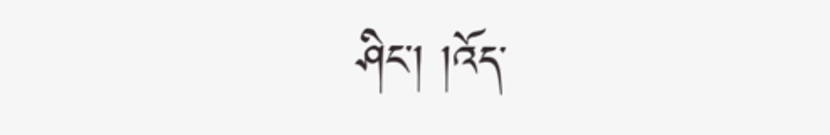ཤིང་། །འོད་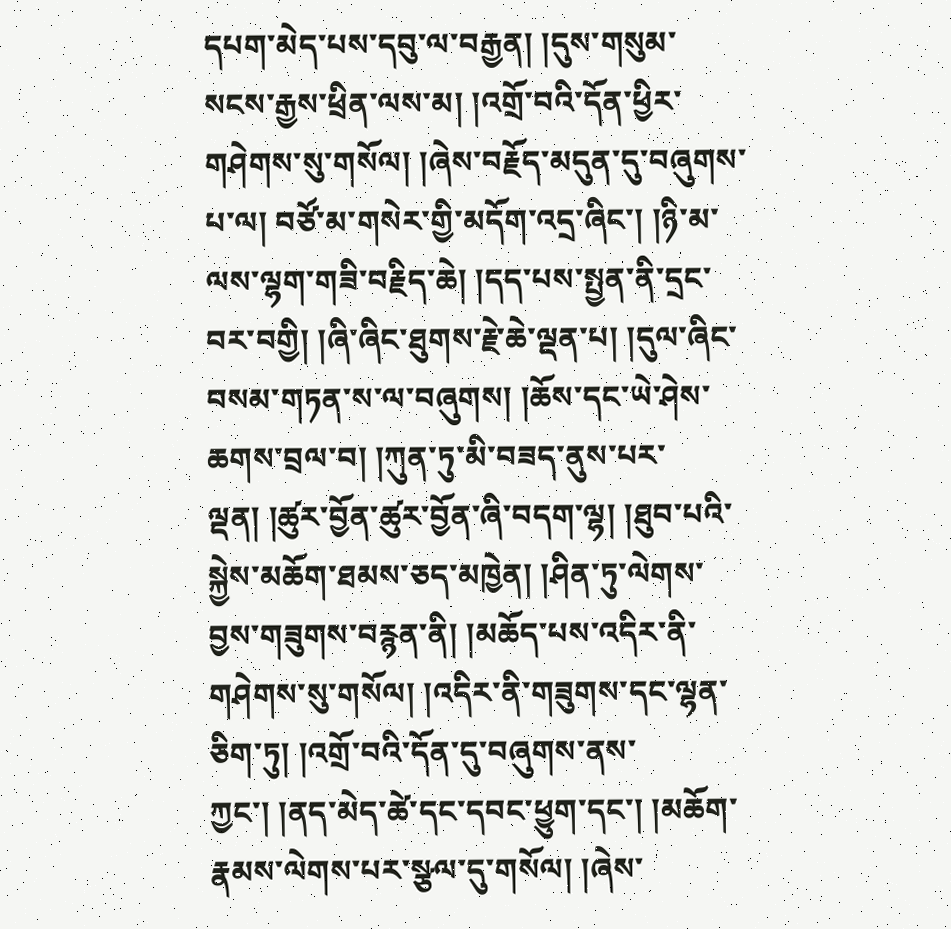དཔག་མེད་པས་དབུ་ལ་བརྒྱན། །དུས་གསུམ་སངས་རྒྱས་ཕྲིན་ལས་མ། །འགྲོ་བའི་དོན་ཕྱིར་གཤེགས་སུ་གསོལ། །ཞེས་བརྗོད་མདུན་དུ་བཞུགས་པ་ལ། བཙོ་མ་གསེར་གྱི་མདོག་འདྲ་ཞིང་། །ཉི་མ་ལས་ལྷག་གཟི་བརྗིད་ཆེ། །དད་པས་སྤྱན་ནི་དྲང་བར་བགྱི། །ཞི་ཞིང་ཐུགས་རྗེ་ཆེ་ལྡན་པ། །དུལ་ཞིང་བསམ་གཏན་ས་ལ་བཞུགས། །ཆོས་དང་ཡེ་ཤེས་ཆགས་བྲལ་བ། །ཀུན་ཏུ་མི་བཟད་ནུས་པར་ལྡན། །ཚུར་བྱོན་ཚུར་བྱོན་ཞི་བདག་ལྷ། །ཐུབ་པའི་སྐྱེས་མཆོག་ཐམས་ཅད་མཁྱེན། །ཤིན་ཏུ་ལེགས་བྱས་གཟུགས་བརྙན་ནི། །མཆོད་པས་འདིར་ནི་གཤེགས་སུ་གསོལ། །འདིར་ནི་གཟུགས་དང་ལྷན་ཅིག་ཏུ། །འགྲོ་བའི་དོན་དུ་བཞུགས་ནས་ཀྱང་། །ནད་མེད་ཚེ་དང་དབང་ཕྱུག་དང་། །མཆོག་རྣམས་ལེགས་པར་སྩལ་དུ་གསོལ། །ཞེས་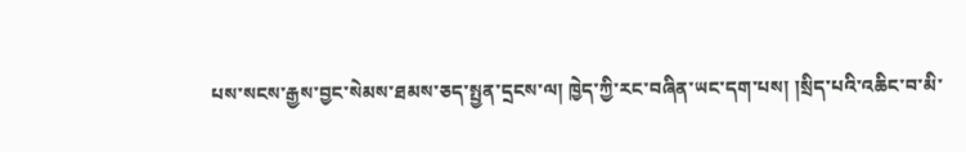པས་སངས་རྒྱས་བྱང་སེམས་ཐམས་ཅད་སྤྱན་དྲངས་ལ། ཁྱེད་ཀྱི་རང་བཞིན་ཡང་དག་པས། །སྲིད་པའི་འཆིང་བ་མི་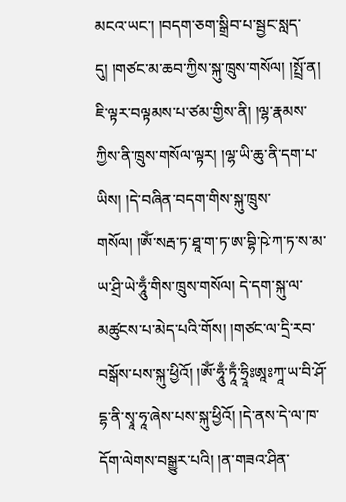མངའ་ཡང་། །བདག་ཅག་སྒྲིབ་པ་སྦྱང་སླད་དུ། །གཙང་མ་ཆབ་ཀྱིས་སྐུ་ཁྲུས་གསོལ། །སྤྲོ་ན། ཇི་ལྟར་བལྟམས་པ་ཙམ་གྱིས་ནི། །ལྷ་རྣམས་ཀྱིས་ནི་ཁྲུས་གསོལ་ལྟར། །ལྷ་ཡི་ཆུ་ནི་དག་པ་ཡིས། །དེ་བཞིན་བདག་གིས་སྐུ་ཁྲུས་གསོལ། །ཨོཾ་སརྦ་ཏ་ཐཱ་ག་ཏ་ཨ་བྷི་ཥེ་ཀ་ཏ་ས་མ་ཡ་ཤྲི་ཡེ་ཧཱུྃ་གིས་ཁྲུས་གསོལ། དེ་དག་སྐུ་ལ་མཚུངས་པ་མེད་པའི་གོས། །གཙང་ལ་དྲི་རབ་བསྒོས་པས་སྐུ་ཕྱིའོ། །ཨོཾ་ཧཱུྃ་ཏཱྃ་ཧྲཱིཿཨཱཿཀཱ་ཡ་བི་ཤོ་དྷ་ནི་སྭཱ་ཧཱ་ཞེས་པས་སྐུ་ཕྱིའོ། །དེ་ནས་དེ་ལ་ཁ་དོག་ལེགས་བསྒྱུར་པའི། །ན་གཟའ་ཤིན་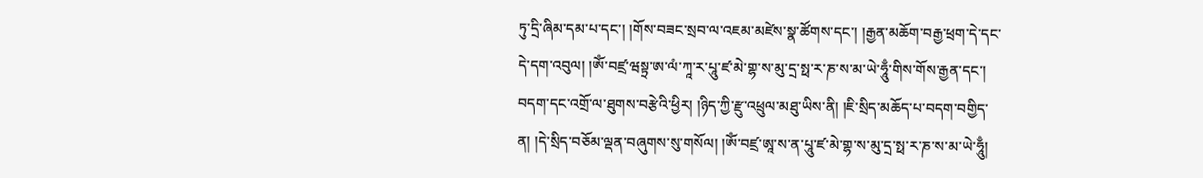ཏུ་དྲི་ཞིམ་དམ་པ་དང་། །གོས་བཟང་སྲབ་ལ་འཇམ་མཛེས་སྣ་ཚོགས་དང་། །རྒྱན་མཆོག་བརྒྱ་ཕྲག་དེ་དང་དེ་དག་འབུལ། །ཨོཾ་བཛྲ་ཝསྟྲ་ཨ་ལཾ་ཀཱ་ར་པཱུ་ཛ་མེ་གྷ་ས་མུ་དྲ་སྥ་ར་ཎ་ས་མ་ཡེ་ཧཱུྃ་གིས་གོས་རྒྱན་དང་། བདག་དང་འགྲོ་ལ་ཐུགས་བརྩེའི་ཕྱིར། །ཉིད་ཀྱི་རྫུ་འཕྲུལ་མཐུ་ཡིས་ནི། །ཇི་སྲིད་མཆོད་པ་བདག་བགྱིད་ན། །དེ་སྲིད་བཅོམ་ལྡན་བཞུགས་སུ་གསོལ། །ཨོཾ་བཛྲ་ཨཱ་ས་ན་པཱུ་ཛ་མེ་གྷ་ས་མུ་དྲ་སྥ་ར་ཎ་ས་མ་ཡེ་ཧཱུྃ།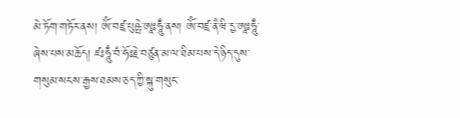མེ་ཏོག་གཏོར་ནས། ཨོཾ་བཛྲ་པུཥྤེ་ཨཱཿཧཱུྃ་ནས། ཨོཾ་བཛྲ་ནཻ་ཝི་དྱ་ཨཱཿཧཱུྃ་ཞེས་པས་མཆོད། ཛཿཧཱུྃ་བཾ་ཧོཿརྗེ་བཙུན་མ་ལ་ཐིམ་པས་དེ་ཉིད་དུས་གསུམ་སངས་རྒྱས་ཐམས་ཅད་ཀྱི་སྐུ་གསུང་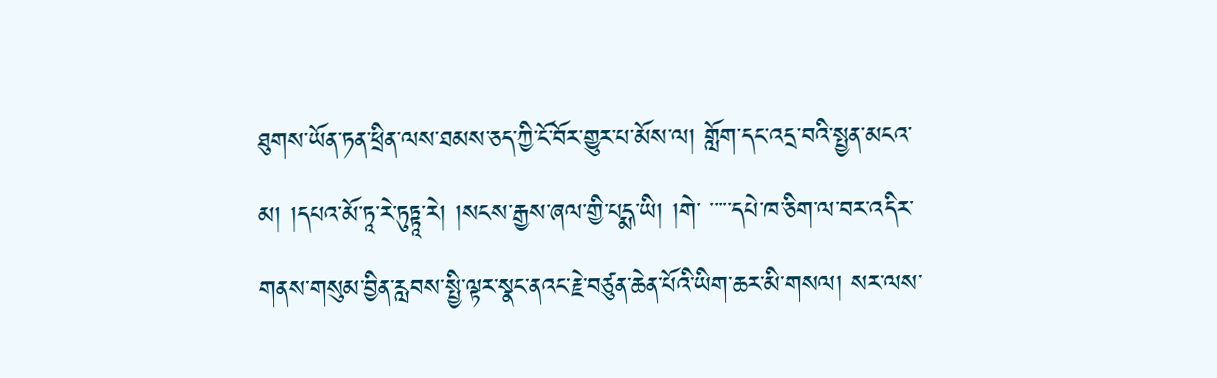ཐུགས་ཡོན་ཏན་ཕྲིན་ལས་ཐམས་ཅད་ཀྱི་ངོ་བོར་གྱུར་པ་མོས་ལ། གློག་དང་འདྲ་བའི་སྤྱན་མངའ་མ། །དཔའ་མོ་ཏཱ་རེ་ཏུཏྟཱ་རེ། །སངས་རྒྱས་ཞལ་གྱི་པདྨ་ཡི། །གེ་ ་་་་་དཔེ་ཁ་ཅིག་ལ་བར་འདིར་གནས་གསུམ་བྱིན་རླབས་སྤྱི་ལྟར་སྣང་ནའང་རྗེ་བཙུན་ཆེན་པོའི་ཡིག་ཆར་མི་གསལ། སར་ལས་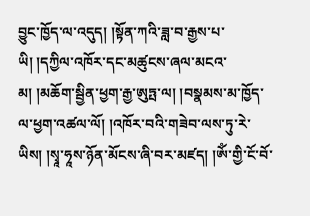བྱུང་ཁྱོད་ལ་འདུད། །སྟོན་ཀའི་ཟླ་བ་རྒྱས་པ་ཡི། །དཀྱིལ་འཁོར་དང་མཚུངས་ཞལ་མངའ་མ། །མཆོག་སྦྱིན་ཕྱག་རྒྱ་ཨུཏྤ་ལ། །བསྣམས་མ་ཁྱོད་ལ་ཕྱག་འཚལ་ལོ། །འཁོར་བའི་གཟེབ་ལས་ཏུ་རེ་ཡིས། །སྭཱ་ཧཱས་ཉོན་མོངས་ཞི་བར་མཛད། །ཨོཾ་གྱི་ངོ་བོ་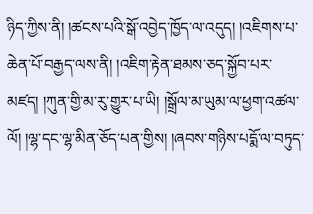ཉིད་ཀྱིས་ནི། །ཚངས་པའི་སྒོ་འབྱེད་ཁྱོད་ལ་འདུད། །འཇིགས་པ་ཆེན་པོ་བརྒྱད་ལས་ནི། །འཇིག་རྟེན་ཐམས་ཅད་སྐྱོབ་པར་མཛད། །ཀུན་གྱི་མ་རུ་གྱུར་པ་ཡི། །སྒྲོལ་མ་ཡུམ་ལ་ཕྱག་འཚལ་ལོ། །ལྷ་དང་ལྷ་མིན་ཅོད་པན་གྱིས། །ཞབས་གཉིས་པདྨོ་ལ་བཏུད་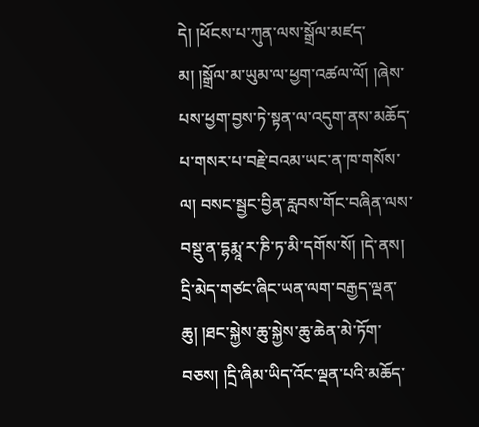དེ། །ཕོངས་པ་ཀུན་ལས་སྒྲོལ་མཛད་མ། །སྒྲོལ་མ་ཡུམ་ལ་ཕྱག་འཚལ་ལོ། །ཞེས་པས་ཕྱག་བྱས་ཏེ་སྟན་ལ་འདུག་ནས་མཆོད་པ་གསར་པ་བརྗེ་བའམ་ཡང་ན་ཁ་གསོས་ལ། བསང་སྦྱང་བྱིན་རླབས་གོང་བཞིན་ལས་བསྡུ་ན་དྷརྨཱ་ར་ཎི་ཏ་མི་དགོས་སོ། །དེ་ནས། དྲི་མེད་གཙང་ཞིང་ཡན་ལག་བརྒྱད་ལྡན་ཆུ། །ཐང་སྐྱེས་ཆུ་སྐྱེས་ཆུ་ཆེན་མེ་ཏོག་བཅས། །དྲི་ཞིམ་ཡིད་འོང་ལྡན་པའི་མཆོད་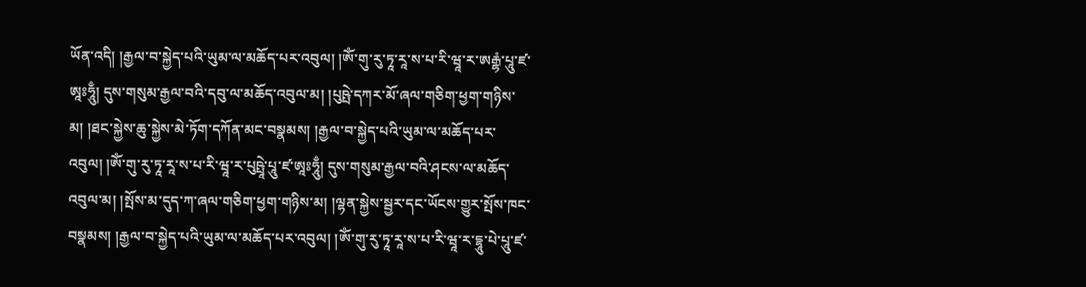ཡོན་འདི། །རྒྱལ་བ་སྐྱེད་པའི་ཡུམ་ལ་མཆོད་པར་འབུལ། །ཨོཾ་གུ་རུ་ཏཱ་རཱ་ས་པ་རི་ཝཱ་ར་ཨརྒྷཾ་པཱུ་ཛ་ཨཱཿཧཱུྃ། དུས་གསུམ་རྒྱལ་བའི་དབུ་ལ་མཆོད་འབུལ་མ། །པུཥྤེ་དཀར་མོ་ཞལ་གཅིག་ཕྱག་གཉིས་མ། །ཐང་སྐྱེས་ཆུ་སྐྱེས་མེ་ཏོག་དཀོན་མང་བསྣམས། །རྒྱལ་བ་སྐྱེད་པའི་ཡུམ་ལ་མཆོད་པར་འབུལ། །ཨོཾ་གུ་རུ་ཏཱ་རཱ་ས་པ་རི་ཝཱ་ར་པུཥྤཱེ་པཱུ་ཛ་ཨཱཿཧཱུྃ། དུས་གསུམ་རྒྱལ་བའི་ཤངས་ལ་མཆོད་འབུལ་མ། །སྤོས་མ་དུད་ཀ་ཞལ་གཅིག་ཕྱག་གཉིས་མ། །ལྷན་སྐྱེས་སྦྱར་དང་ཡོངས་གྱུར་སྤོས་ཁང་བསྣམས། །རྒྱལ་བ་སྐྱེད་པའི་ཡུམ་ལ་མཆོད་པར་འབུལ། །ཨོཾ་གུ་རུ་ཏཱ་རཱ་ས་པ་རི་ཝཱ་ར་དྷཱུ་པེ་པཱུ་ཛ་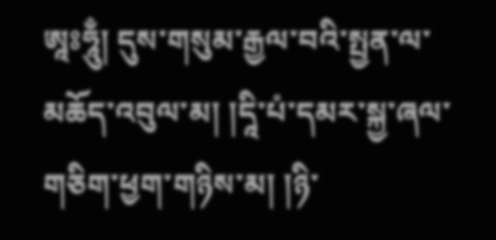ཨཱཿཧཱུྃ། དུས་གསུམ་རྒྱལ་བའི་སྤྱན་ལ་མཆོད་འབུལ་མ། །དཱི་པཾ་དམར་སྐྱ་ཞལ་གཅིག་ཕྱག་གཉིས་མ། །ཉི་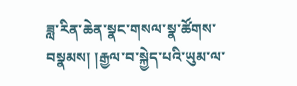ཟླ་རིན་ཆེན་སྣང་གསལ་སྣ་ཚོགས་བསྣམས། །རྒྱལ་བ་སྐྱེད་པའི་ཡུམ་ལ་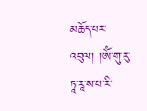མཆོད་པར་འབུལ། །ཨོཾ་གུ་རུ་ཏཱ་རཱ་ས་པ་རི་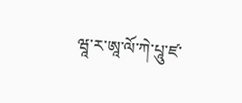ཝཱ་ར་ཨཱ་ལོ་ཀེ་པཱུ་ཛ་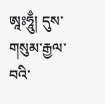ཨཱཿཧཱུྃ། དུས་གསུམ་རྒྱལ་བའི་